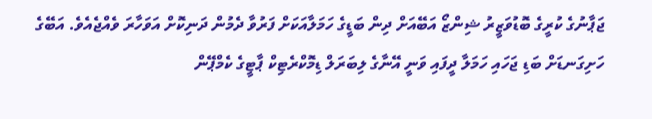ޖަޕާނުގެ ކުރީގެ ބޮޑުވަޒީރު ޝިންޒޯ އަބޭއަށް ދިން ބަޑީގެ ހަމަލާއަކަށް ފަރުވާ ދެމުން ދަނިކޮށް އަވަހާރަ ވެއްޖެއެވެ. އަބޭގެ ހަށިގަނޑަށް ބަޑި ޖަހައި ހަމަލާ ދީފައި ވަނީ އޭނާގެ ލިބަރަލް ޑިމޮކްރެޓިކް ޕާޓީގެ ކެމްޕޭން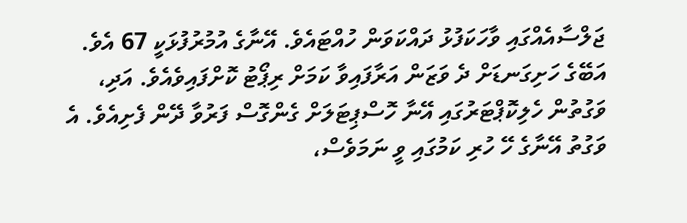ޖަލްސާއެއްގައި ވާހަކަފުޅު ދައްކަވަން ހުއްޓައެވެ. އޭނާގެ އުމުރުފުޅަކީ 67 އެވެ.
އަބޭގެ ހަށިގަނޑަށް ދެ ވަޒަން އަރާފައިވާ ކަމަށް ރިޕޯޓު ކޮށްފައިވެއެވެ. އަދި، ވަގުތުން ހެލިކޮޕްޓަރުގައި އޭނާ ހޮސްޕިޓަލަށް ގެންގޮސް ފަރުވާ ދޭން ފެށިއެވެ. އެ ވަގުތު އޭނާގެ ހޭ ހުރި ކަމުގައި ވީ ނަމަވެސް،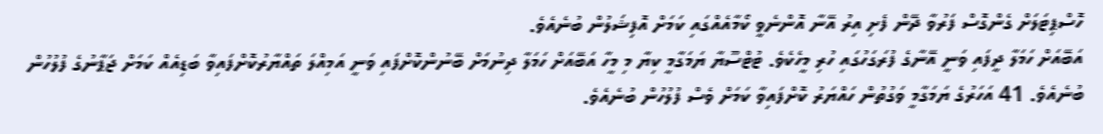ހޮސްޕިޓަލަށް ގެންގޮސް ފަރުވާ ދޭން ފެށި އިރު އޭނާ އޮންނެވީ ކޯމާއެއްގައި ކަމަށް އޮފިޝަލުން ބުނެއެވެ.
އަބޭއަށް ހަމަލާ ދީފައި ވަނީ އޭނާގެ ފުރަގަހުގައި ހުރި މީހެކެވެ. ޓުޓްސޫޔާ ޔަމަގާމީ ކިޔާ މި މީހާ އަބޭއަށް ހަމަލާ ދިނުމަށް ބޭނުންކޮށްފައި ވަނީ އަމިއްލަ ތައްޔާރުކޮށްފައިވާ ބަޑިއެއް ކަމަށް ޖަޕާނުގެ ފުލުހުން ބުނެއެވެ. 41 އަހަރުގެ ޔަމަގާމީ ވަގުތުން ހައްޔަރު ކޮށްފައިވާ ކަމަށް ވެސް ފުލުހުން ބުނެއެވެ.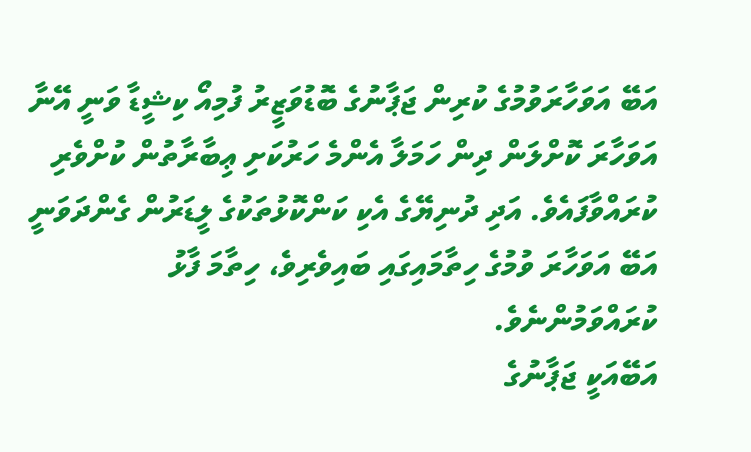އަބޭ އަވަހާރަވުމުގެ ކުރިން ޖަޕާނުގެ ބޮޑުވަޒީރު ފުމިއޯ ކިޝީޑާ ވަނީ އޭނާ އަވަހާރަ ކޮށްލަން ދިން ހަމަލާ އެންމެ ހަރުކަށި ޢިބާރާތުން ކުށްވެރި ކުރައްވާފައެވެ. އަދި ދުނިޔޭގެ އެކި ކަންކޮޅުތަކުގެ ލީޑަރުން ގެންދަވަނީ އަބޭ އަވަހާރަ ވުމުގެ ހިތާމައިގައި ބައިވެރިވެ، ހިތާމަ ފާޅު ކުރައްވަމުންނެވެ.
އަބޭއަކީ ޖަޕާނުގެ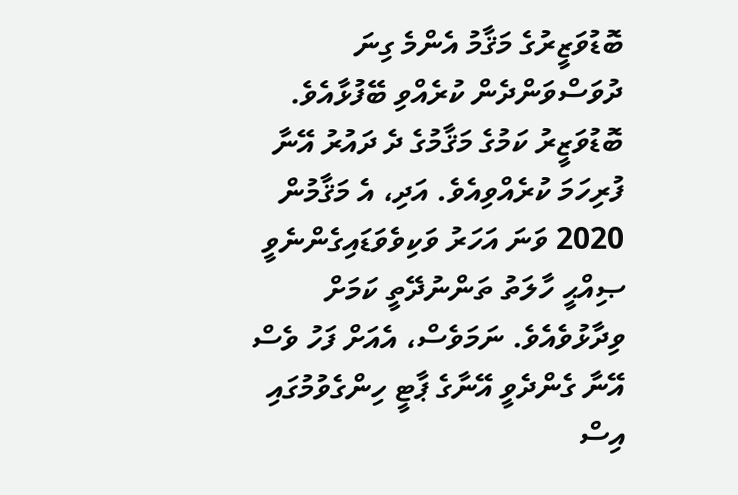ބޮޑުވަޒީރުގެ މަޤާމު އެންމެ ގިނަ ދުވަސްވަންދެން ކުރެއްވި ބޭފުޅާއެވެ. ބޮޑުވަޒީރު ކަމުގެ މަޤާމުގެ ދެ ދައުރު އޭނާ ފުރިހަމަ ކުރެއްވިއެވެ. އަދި، އެ މަޤާމުން 2020 ވަނަ އަހަރު ވަކިވެވަޑައިގެންނެވީ ޞިއްޙީ ހާލަތު ތަންނުދޭތީ ކަމަށް ވިދާޅުވެއެވެ. ނަމަވެސް، އެއަށް ފަހު ވެސް އޭނާ ގެންދެވީ އޭނާގެ ޕާޓީ ހިންގެވުމުގައި އިސް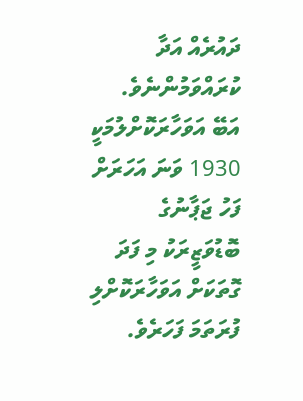ދައުރެއް އަދާ ކުރައްވަމުންނެވެ.
އަބޭ އަވަހާރަކޮށްލުމަކީ 1930 ވަނަ އަހަރަށް ފަހު ޖަޕާނުގެ ބޮޑުވަޒީރަކު މި ފަދަ ގޮތަކަށް އަވަހާރަކޮށްލި ފުރަތަމަ ފަހަރެވެ.